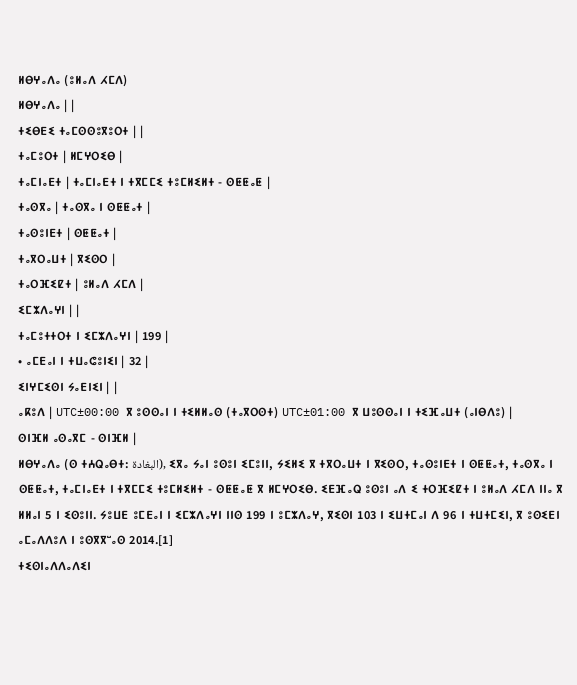ⵍⴱⵖⴰⴷⴰ (ⵓⵍⴰⴷ ⵃⵎⴷ)
ⵍⴱⵖⴰⴷⴰ | |
ⵜⵉⴱⴹⵉ ⵜⴰⵎⵙⵙⵓⴳⵓⵔⵜ | |
ⵜⴰⵎⵓⵔⵜ | ⵍⵎⵖⵔⵉⴱ |
ⵜⴰⵎⵏⴰⴹⵜ | ⵜⴰⵎⵏⴰⴹⵜ ⵏ ⵜⴳⵎⵎⵉ ⵜⵓⵎⵍⵉⵍⵜ - ⵙⵟⵟⴰⵟ |
ⵜⴰⵙⴳⴰ | ⵜⴰⵙⴳⴰ ⵏ ⵙⵟⵟⴰⵜ |
ⵜⴰⵙⵓⵏⴹⵜ | ⵙⵟⵟⴰⵜ |
ⵜⴰⴳⵔⴰⵡⵜ | ⴳⵉⵙⵔ |
ⵜⴰⵔⴼⵉⵇⵜ | ⵓⵍⴰⴷ ⵃⵎⴷ |
ⵉⵎⵣⴷⴰⵖⵏ | |
ⵜⴰⵎⵓⵜⵜⵔⵜ ⵏ ⵉⵎⵣⴷⴰⵖⵏ | 199 |
• ⴰⵎⴹⴰⵏ ⵏ ⵜⵡⴰⵛⵓⵏⵉⵏ | 32 |
ⵉⵏⵖⵎⵉⵙⵏ ⵢⴰⴹⵏⵉⵏ | |
ⴰⴽⵓⴷ | UTC±00:00 ⴳ ⵓⵙⵙⴰⵏ ⵏ ⵜⵉⵍⵍⴰⵙ (ⵜⴰⴳⵔⵙⵜ) UTC±01:00 ⴳ ⵡⵓⵙⵙⴰⵏ ⵏ ⵜⵉⴼⴰⵡⵜ (ⴰⵏⴱⴷⵓ) |
ⵙⵏⴼⵍ ⴰⵙⴰⴳⵎ - ⵙⵏⴼⵍ |
ⵍⴱⵖⴰⴷⴰ (ⵙ ⵜⵄⵕⴰⴱⵜ: البغادة), ⵉⴳⴰ ⵢⴰⵏ ⵓⵙⵓⵏ ⵉⵎⵓⵏⵏ, ⵢⵉⵍⵉ ⴳ ⵜⴳⵔⴰⵡⵜ ⵏ ⴳⵉⵙⵔ, ⵜⴰⵙⵓⵏⴹⵜ ⵏ ⵙⵟⵟⴰⵜ, ⵜⴰⵙⴳⴰ ⵏ ⵙⵟⵟⴰⵜ, ⵜⴰⵎⵏⴰⴹⵜ ⵏ ⵜⴳⵎⵎⵉ ⵜⵓⵎⵍⵉⵍⵜ - ⵙⵟⵟⴰⵟ ⴳ ⵍⵎⵖⵔⵉⴱ. ⵉⴹⴼⴰⵕ ⵓⵙⵓⵏ ⴰⴷ ⵉ ⵜⵔⴼⵉⵇⵜ ⵏ ⵓⵍⴰⴷ ⵃⵎⴷ ⵏⵏⴰ ⴳ ⵍⵍⴰⵏ 5 ⵏ ⵉⵙⵓⵏⵏ. ⵢⵓⵡⴹ ⵓⵎⴹⴰⵏ ⵏ ⵉⵎⵣⴷⴰⵖⵏ ⵏⵏⵙ 199 ⵏ ⵓⵎⵣⴷⴰⵖ, ⴳⵉⵙⵏ 103 ⵏ ⵉⵡⵜⵎⴰⵏ ⴷ 96 ⵏ ⵜⵡⵜⵎⵉⵏ, ⴳ ⵓⵙⵉⴹⵏ ⴰⵎⴰⴷⴷⵓⴷ ⵏ ⵓⵙⴳⴳⵯⴰⵙ 2014.[1]
ⵜⵉⵙⵏⴰⴷⴷⴰⴷⵉⵏ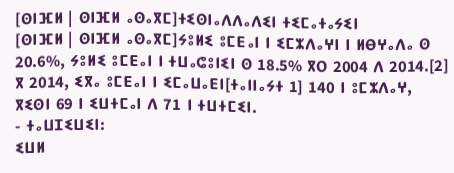[ⵙⵏⴼⵍ | ⵙⵏⴼⵍ ⴰⵙⴰⴳⵎ]ⵜⵉⵙⵏⴰⴷⴷⴰⴷⵉⵏ ⵜⵉⵎⴰⵜⴰⵢⵉⵏ
[ⵙⵏⴼⵍ | ⵙⵏⴼⵍ ⴰⵙⴰⴳⵎ]ⵢⵓⵍⵉ ⵓⵎⴹⴰⵏ ⵏ ⵉⵎⵣⴷⴰⵖⵏ ⵏ ⵍⴱⵖⴰⴷⴰ ⵙ 20.6%, ⵢⵓⵍⵉ ⵓⵎⴹⴰⵏ ⵏ ⵜⵡⴰⵛⵓⵏⵉⵏ ⵙ 18.5% ⴳⵔ 2004 ⴷ 2014.[2] ⴳ 2014, ⵉⴳⴰ ⵓⵎⴹⴰⵏ ⵏ ⵉⵎⴰⵡⴰⴹⵏ[ⵜⴰⵏⵏⴰⵢⵜ 1] 140 ⵏ ⵓⵎⵣⴷⴰⵖ, ⴳⵉⵙⵏ 69 ⵏ ⵉⵡⵜⵎⴰⵏ ⴷ 71 ⵏ ⵜⵡⵜⵎⵉⵏ.
- ⵜⴰⵡⵊⵉⵡⵉⵏ:
ⵉⵡⵍ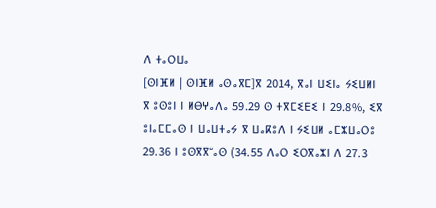ⴷ ⵜⴰⵔⵡⴰ
[ⵙⵏⴼⵍ | ⵙⵏⴼⵍ ⴰⵙⴰⴳⵎ]ⴳ 2014, ⴳⴰⵏ ⵡⵉⵏⴰ ⵢⵉⵡⵍⵏ ⴳ ⵓⵙⵓⵏ ⵏ ⵍⴱⵖⴰⴷⴰ 59.29 ⵙ ⵜⴳⵎⵉⴹⵉ ⵏ 29.8%, ⵉⴳ ⵓⵏⴰⵎⵎⴰⵙ ⵏ ⵡⴰⵡⵜⴰⵢ ⴳ ⵡⴰⴽⵓⴷ ⵏ ⵢⵉⵡⵍ ⴰⵎⵣⵡⴰⵔⵓ 29.36 ⵏ ⵓⵙⴳⴳⵯⴰⵙ (34.55 ⴷⴰⵔ ⵉⵔⴳⴰⵣⵏ ⴷ 27.3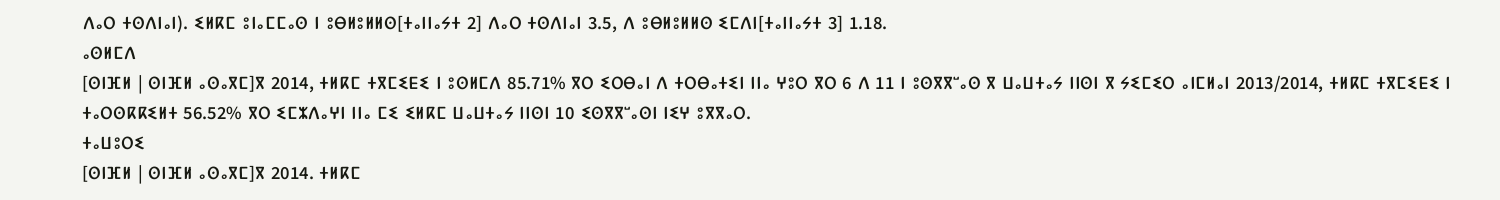ⴷⴰⵔ ⵜⵙⴷⵏⴰⵏ). ⵉⵍⴽⵎ ⵓⵏⴰⵎⵎⴰⵙ ⵏ ⵓⴱⵍⵓⵍⵍⵙ[ⵜⴰⵏⵏⴰⵢⵜ 2] ⴷⴰⵔ ⵜⵙⴷⵏⴰⵏ 3.5, ⴷ ⵓⴱⵍⵓⵍⵍⵙ ⵉⵎⴷⵏ[ⵜⴰⵏⵏⴰⵢⵜ 3] 1.18.
ⴰⵙⵍⵎⴷ
[ⵙⵏⴼⵍ | ⵙⵏⴼⵍ ⴰⵙⴰⴳⵎ]ⴳ 2014, ⵜⵍⴽⵎ ⵜⴳⵎⵉⴹⵉ ⵏ ⵓⵙⵍⵎⴷ 85.71% ⴳⵔ ⵉⵔⴱⴰⵏ ⴷ ⵜⵔⴱⴰⵜⵉⵏ ⵏⵏⴰ ⵖⵓⵔ ⴳⵔ 6 ⴷ 11 ⵏ ⵓⵙⴳⴳⵯⴰⵙ ⴳ ⵡⴰⵡⵜⴰⵢ ⵏⵏⵙⵏ ⴳ ⵢⵉⵎⵉⵔ ⴰⵏⵎⵍⴰⵏ 2013/2014, ⵜⵍⴽⵎ ⵜⴳⵎⵉⴹⵉ ⵏ ⵜⴰⵔⵙⴽⴽⵉⵍⵜ 56.52% ⴳⵔ ⵉⵎⵣⴷⴰⵖⵏ ⵏⵏⴰ ⵎⵉ ⵉⵍⴽⵎ ⵡⴰⵡⵜⴰⵢ ⵏⵏⵙⵏ 10 ⵉⵙⴳⴳⵯⴰⵙⵏ ⵏⵉⵖ ⵓⴳⴳⴰⵔ.
ⵜⴰⵡⵓⵔⵉ
[ⵙⵏⴼⵍ | ⵙⵏⴼⵍ ⴰⵙⴰⴳⵎ]ⴳ 2014. ⵜⵍⴽⵎ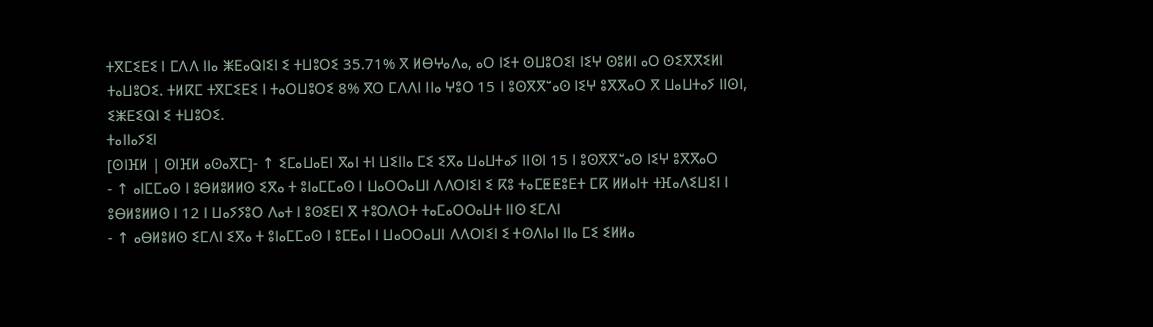ⵜⴳⵎⵉⴹⵉ ⵏ ⵎⴷⴷ ⵏⵏⴰ ⵥⴹⴰⵕⵏⵉⵏ ⵉ ⵜⵡⵓⵔⵉ 35.71% ⴳ ⵍⴱⵖⴰⴷⴰ, ⴰⵔ ⵏⵉⵜ ⵙⵡⵓⵔⵉⵏ ⵏⵉⵖ ⵙⵓⵍⵏ ⴰⵔ ⵙⵉⴳⴳⵉⵍⵏ ⵜⴰⵡⵓⵔⵉ. ⵜⵍⴽⵎ ⵜⴳⵎⵉⴹⵉ ⵏ ⵜⴰⵔⵡⵓⵔⵉ 8% ⴳⵔ ⵎⴷⴷⵏ ⵏⵏⴰ ⵖⵓⵔ 15 ⵏ ⵓⵙⴳⴳⵯⴰⵙ ⵏⵉⵖ ⵓⴳⴳⴰⵔ ⴳ ⵡⴰⵡⵜⴰⵢ ⵏⵏⵙⵏ, ⵉⵥⴹⵉⵕⵏ ⵉ ⵜⵡⵓⵔⵉ.
ⵜⴰⵏⵏⴰⵢⵉⵏ
[ⵙⵏⴼⵍ | ⵙⵏⴼⵍ ⴰⵙⴰⴳⵎ]- ↑ ⵉⵎⴰⵡⴰⴹⵏ ⴳⴰⵏ ⵜⵏ ⵡⵉⵏⵏⴰ ⵎⵉ ⵉⴳⴰ ⵡⴰⵡⵜⴰⵢ ⵏⵏⵙⵏ 15 ⵏ ⵓⵙⴳⴳⵯⴰⵙ ⵏⵉⵖ ⵓⴳⴳⴰⵔ
- ↑ ⴰⵏⵎⵎⴰⵙ ⵏ ⵓⴱⵍⵓⵍⵍⵙ ⵉⴳⴰ ⵜ ⵓⵏⴰⵎⵎⴰⵙ ⵏ ⵡⴰⵔⵔⴰⵡⵏ ⴷⴷⵔⵏⵉⵏ ⵉ ⴽⵓ ⵜⴰⵎⵟⵟⵓⴹⵜ ⵎⴽ ⵍⵍⴰⵏⵜ ⵜⴼⴰⴷⵉⵡⵉⵏ ⵏ ⵓⴱⵍⵓⵍⵍⵙ ⵏ 12 ⵏ ⵡⴰⵢⵢⵓⵔ ⴷⴰⵜ ⵏ ⵓⵙⵉⴹⵏ ⴳ ⵜⵓⵔⴷⵔⵜ ⵜⴰⵎⴰⵔⵔⴰⵡⵜ ⵏⵏⵙ ⵉⵎⴷⵏ
- ↑ ⴰⴱⵍⵓⵍⵙ ⵉⵎⴷⵏ ⵉⴳⴰ ⵜ ⵓⵏⴰⵎⵎⴰⵙ ⵏ ⵓⵎⴹⴰⵏ ⵏ ⵡⴰⵔⵔⴰⵡⵏ ⴷⴷⵔⵏⵉⵏ ⵉ ⵜⵙⴷⵏⴰⵏ ⵏⵏⴰ ⵎⵉ ⵉⵍⵍⴰ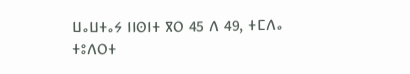ⵡⴰⵡⵜⴰⵢ ⵏⵏⵙⵏⵜ ⴳⵔ 45 ⴷ 49, ⵜⵎⴷⴰ ⵜⵓⴷⵔⵜ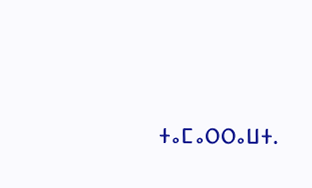ⵜⴰⵎⴰⵔⵔⴰⵡⵜ.